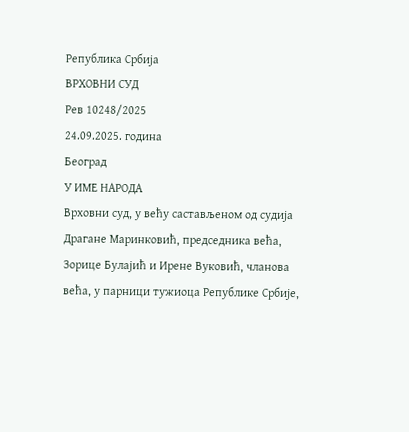Република Србија
ВРХОВНИ СУД
Рев 10248/2025
24.09.2025. година
Београд
У ИМЕ НАРОДА
Врховни суд, у већу састављеном од судија Драгане Маринковић, председника већа, Зорице Булајић и Ирене Вуковић, чланова већа, у парници тужиоца Републике Србије,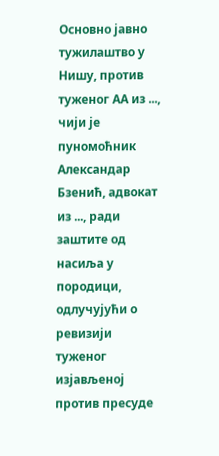Основно јавно тужилаштво у Нишу, против туженог АА из ..., чији је пуномоћник Александар Бзенић, адвокат из ..., ради заштите од насиља у породици, одлучујући о ревизији туженог изјављеној против пресуде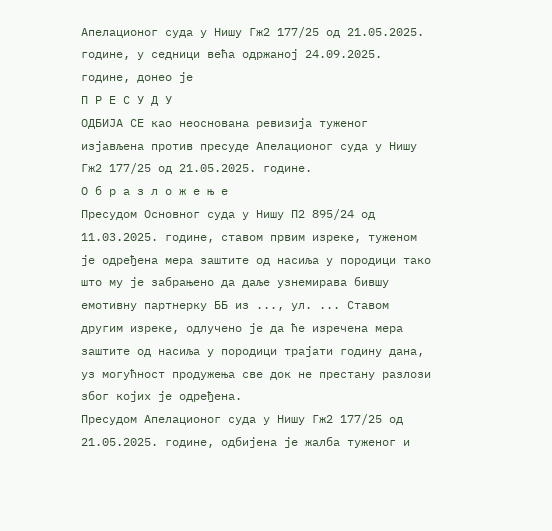Апелационог суда у Нишу Гж2 177/25 од 21.05.2025. године, у седници већа одржаној 24.09.2025. године, донео је
П Р Е С У Д У
ОДБИЈА СЕ као неоснована ревизија туженог изјављена против пресуде Апелационог суда у Нишу Гж2 177/25 од 21.05.2025. године.
О б р а з л о ж е њ е
Пресудом Основног суда у Нишу П2 895/24 од 11.03.2025. године, ставом првим изреке, туженом је одређена мера заштите од насиља у породици тако што му је забрањено да даље узнемирава бившу емотивну партнерку ББ из ..., ул. ... Ставом другим изреке, одлучено је да ће изречена мера заштите од насиља у породици трајати годину дана, уз могућност продужења све док не престану разлози због којих је одређена.
Пресудом Апелационог суда у Нишу Гж2 177/25 од 21.05.2025. године, одбијена је жалба туженог и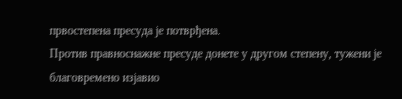првостепена пресуда је потврђена.
Против правноснажне пресуде донете у другом степену, тужени је благовремено изјавио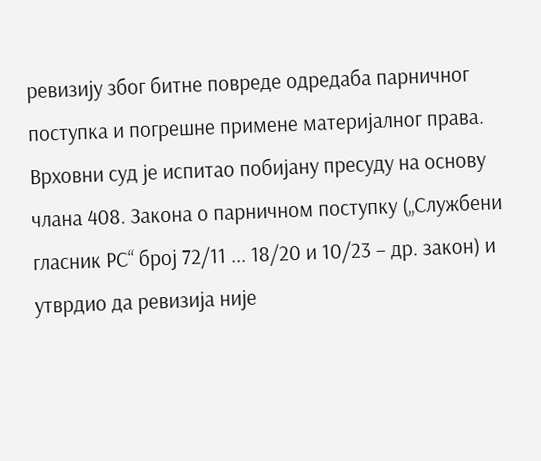ревизију због битне повреде одредаба парничног поступка и погрешне примене материјалног права.
Врховни суд је испитао побијану пресуду на основу члана 408. Закона о парничном поступку („Службени гласник РС“ број 72/11 ... 18/20 и 10/23 – др. закон) и утврдио да ревизија није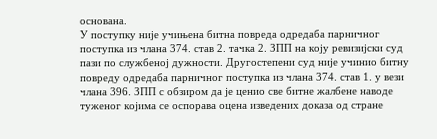основана.
У поступку није учињена битна повреда одредаба парничног поступка из члана 374. став 2. тачка 2. ЗПП на коју ревизијски суд пази по службеној дужности. Другостепени суд није учинио битну повреду одредаба парничног поступка из члана 374. став 1. у вези члана 396. ЗПП с обзиром да је ценио све битне жалбене наводе туженог којима се оспорава оцена изведених доказа од стране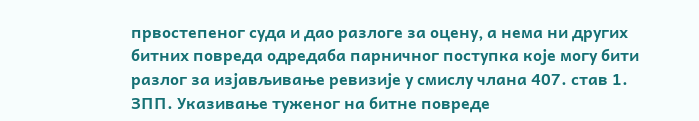првостепеног суда и дао разлоге за оцену, а нема ни других битних повреда одредаба парничног поступка које могу бити разлог за изјављивање ревизије у смислу члана 407. став 1. ЗПП. Указивање туженог на битне повреде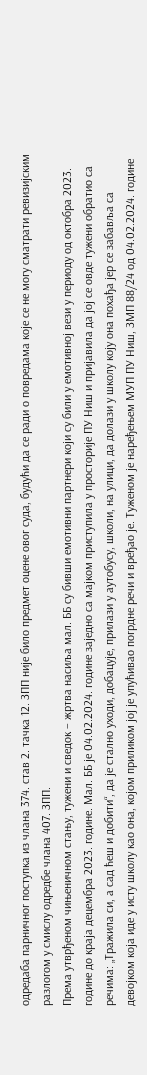одредаба парничног поступка из члана 374. став 2. тачка 12. ЗПП није било предмет оцене овог суда, будући да се ради о повредама које се не могу сматрати ревизијским разлогом у смислу одредбе члана 407. ЗПП.
Према утврђеном чињеничном стању, тужени и сведок – жртва насиља мал. ББ су бивши емотивни партнери који су били у емотивној вези у периоду од октобра 2023. године до краја децембра 2023. године. Мал. ББ је 04.02.2024. године заједно са мајком приступила у просторије ПУ Ниш и пријавила да јој се овде тужени обратио са речима: „Тражила си, а сад ћеш и добити“, да је стално уходи, добацује, прилази у аутобусу, школи, на улици, да долази у школу коју она похађа јер се забавља са девојком која иде у исту школу као она, којом приликом јој је упућивао погрдне речи и вређао је. Туженом је наређењем МУП ПУ Ниш, ЗМП 88/24 од 04.02.2024. године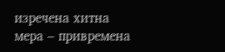изречена хитна мера – привремена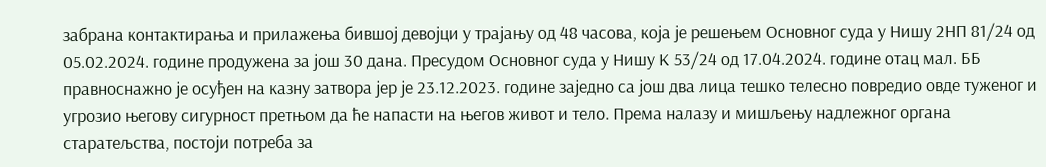забрана контактирања и прилажења бившој девојци у трајању од 48 часова, која је решењем Основног суда у Нишу 2НП 81/24 од 05.02.2024. године продужена за још 30 дана. Пресудом Основног суда у Нишу К 53/24 од 17.04.2024. године отац мал. ББ правноснажно је осуђен на казну затвора јер је 23.12.2023. године заједно са још два лица тешко телесно повредио овде туженог и угрозио његову сигурност претњом да ће напасти на његов живот и тело. Према налазу и мишљењу надлежног органа старатељства, постоји потреба за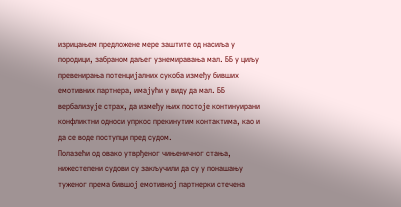изрицањем предложене мере заштите од насиља у породици, забраном даљег узнемиравања мал. ББ у циљу превенирања потенцијалних сукоба између бивших емотивних партнера, имајући у виду да мал. ББ вербализује страх, да између њих постоје континуирани конфликтни односи упркос прекинутим контактима, као и да се воде поступци пред судом.
Полазећи од овако утврђеног чињеничног стања, нижестепени судови су закључили да су у понашању туженог према бившој емотивној партнерки стечена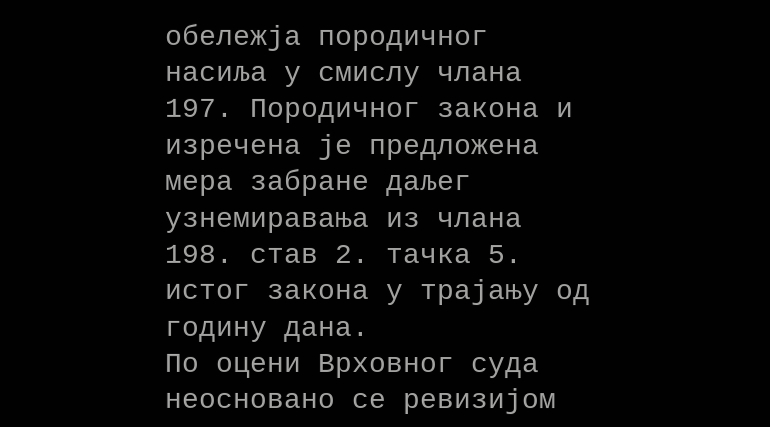обележја породичног насиља у смислу члана 197. Породичног закона и изречена је предложена мера забране даљег узнемиравања из члана 198. став 2. тачка 5. истог закона у трајању од годину дана.
По оцени Врховног суда неосновано се ревизијом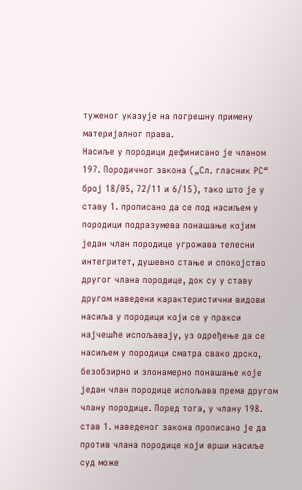туженог указује на погрешну примену материјалног права.
Насиље у породици дефинисано је чланом 197. Породичног закона („Сл. гласник РС“ број 18/05, 72/11 и 6/15), тако што је у ставу 1. прописано да се под насиљем у породици подразумева понашање којим један члан породице угрожава телесни интегритет, душевно стање и спокојство другог члана породице, док су у ставу другом наведени карактеристични видови насиља у породици који се у пракси најчешће испољавају, уз одређење да се насиљем у породици сматра свако дрско, безобзирно и злонамерно понашање које један члан породице испољава према другом члану породице. Поред тога, у члану 198. став 1. наведеног закона прописано је да против члана породице који врши насиље суд може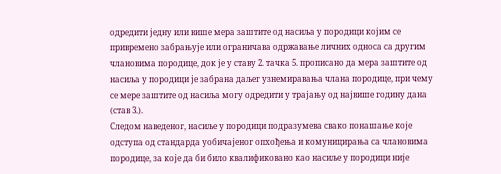одредити једну или више мера заштите од насиља у породици којим се привремено забрањује или ограничава одржавање личних односа са другим члановима породице, док је у ставу 2. тачка 5. прописано да мера заштите од насиља у породици је забрана даљег узнемиравања члана породице, при чему се мере заштите од насиља могу одредити у трајању од највише годину дана (став 3.).
Следом наведеног, насиље у породици подразумева свако понашање које одступа од стандарда уобичајеног опхођења и комуницирања са члановима породице, за које да би било квалификовано као насиље у породици није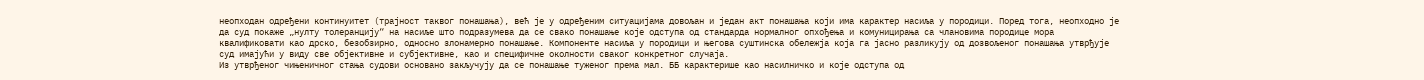неопходан одређени континуитет (трајност таквог понашања), већ је у одређеним ситуацијама довољан и један акт понашања који има карактер насиља у породици. Поред тога, неопходно је да суд покаже „нулту толеранцију“ на насиље што подразумева да се свако понашање које одступа од стандарда нормалног опхођења и комуницирања са члановима породице мора квалификовати као дрско, безобзирно, односно злонамерно понашање. Компоненте насиља у породици и његова суштинска обележја која га јасно разликују од дозвољеног понашања утврђује суд имајући у виду све објективне и субјективне, као и специфичне околности сваког конкретног случаја.
Из утврђеног чињеничног стања судови основано закључују да се понашање туженог према мал. ББ карактерише као насилничко и које одступа од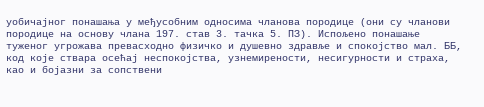уобичајног понашања у међусобним односима чланова породице (они су чланови породице на основу члана 197. став 3. тачка 5. ПЗ). Испољено понашање туженог угрожава превасходно физичко и душевно здравље и спокојство мал. ББ, код које ствара осећај неспокојства, узнемирености, несигурности и страха, као и бојазни за сопствени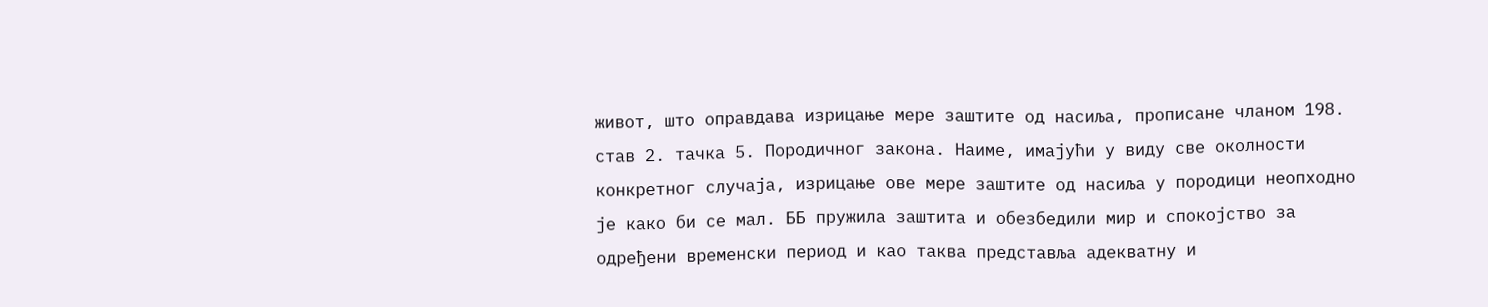живот, што оправдава изрицање мере заштите од насиља, прописане чланом 198. став 2. тачка 5. Породичног закона. Наиме, имајући у виду све околности конкретног случаја, изрицање ове мере заштите од насиља у породици неопходно је како би се мал. ББ пружила заштита и обезбедили мир и спокојство за одређени временски период и као таква представља адекватну и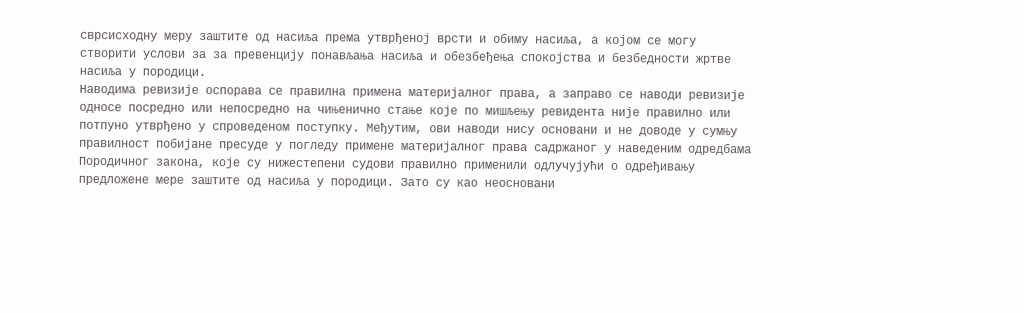сврсисходну меру заштите од насиља према утврђеној врсти и обиму насиља, а којом се могу створити услови за за превенцију понављања насиља и обезбеђења спокојства и безбедности жртве насиља у породици.
Наводима ревизије оспорава се правилна примена материјалног права, а заправо се наводи ревизије односе посредно или непосредно на чињенично стање које по мишљењу ревидента није правилно или потпуно утврђено у спроведеном поступку. Међутим, ови наводи нису основани и не доводе у сумњу правилност побијане пресуде у погледу примене материјалног права садржаног у наведеним одредбама Породичног закона, које су нижестепени судови правилно применили одлучујући о одређивању предложене мере заштите од насиља у породици. Зато су као неосновани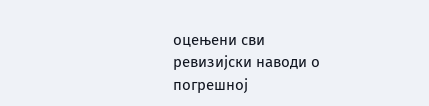оцењени сви ревизијски наводи о погрешној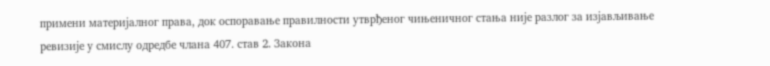примени материјалног права, док оспоравање правилности утврђеног чињеничног стања није разлог за изјављивање ревизије у смислу одредбе члана 407. став 2. Закона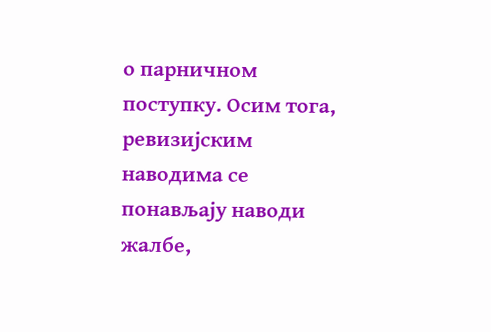о парничном поступку. Осим тога, ревизијским наводима се понављају наводи жалбе,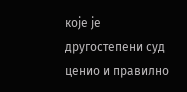које је другостепени суд ценио и правилно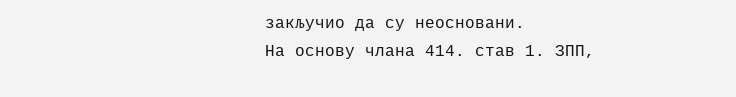закључио да су неосновани.
На основу члана 414. став 1. ЗПП,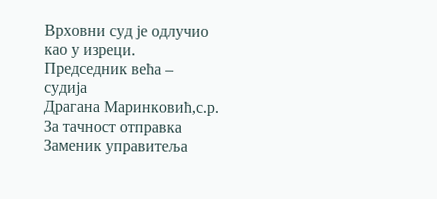Врховни суд је одлучио као у изреци.
Председник већа – судија
Драгана Маринковић,с.р.
За тачност отправка
Заменик управитеља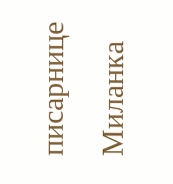писарнице
Миланка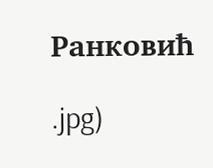Ранковић

.jpg)